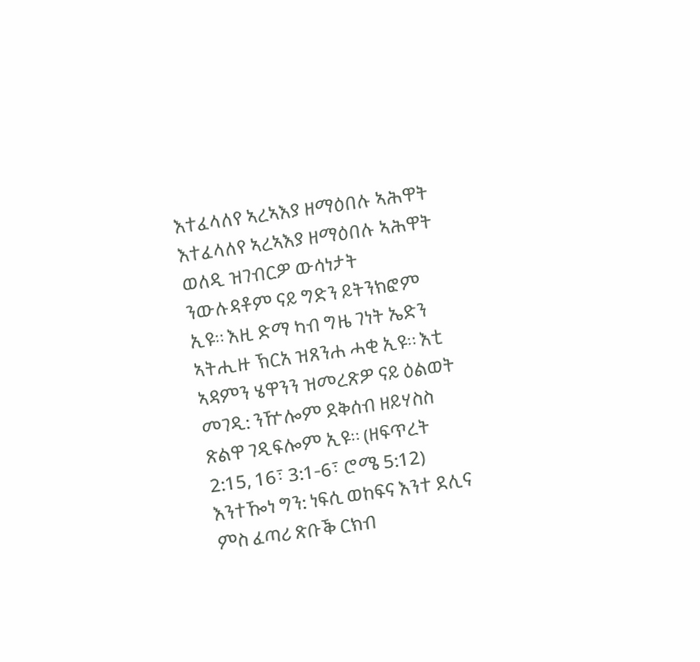እተፈላለየ ኣረኣእያ ዘማዕበሉ ኣሕዋት
እተፈላለየ ኣረኣእያ ዘማዕበሉ ኣሕዋት
ወለዲ ዝገብርዎ ውሳነታት ንውሉዳቶም ናይ ግድን ይትንክፎም ኢዩ። እዚ ድማ ካብ ግዜ ገነት ኤድን ኣትሒዙ ኽርአ ዝጸንሐ ሓቂ ኢዩ። እቲ ኣዳምን ሄዋንን ዝመረጽዎ ናይ ዕልወት መገዲ: ንዅሎም ደቅሰብ ዘይሃስስ ጽልዋ ገዲፍሎም ኢዩ። (ዘፍጥረት 2:15, 16፣ 3:1-6፣ ሮሜ 5:12) እንተዀነ ግን: ነፍሲ ወከፍና እንተ ደሊና ምስ ፈጣሪ ጽቡቕ ርክብ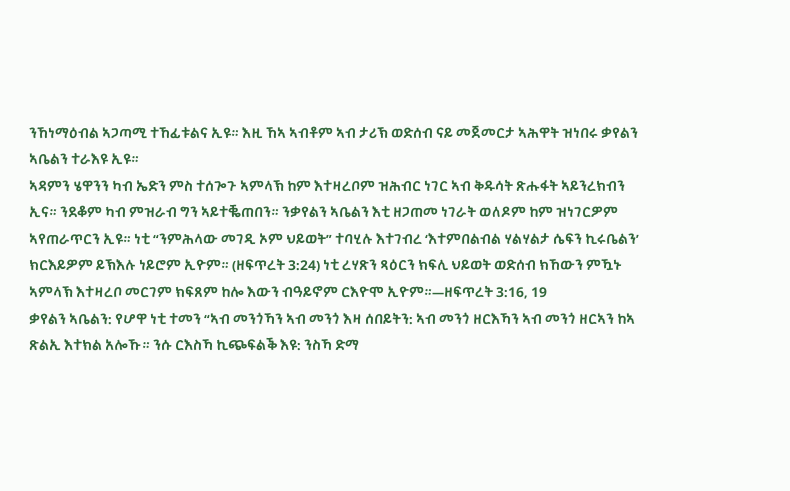ንኸነማዕብል ኣጋጣሚ ተኸፊቱልና ኢዩ። እዚ ኸኣ ኣብቶም ኣብ ታሪኽ ወድሰብ ናይ መጀመርታ ኣሕዋት ዝነበሩ ቃየልን ኣቤልን ተራእዩ ኢዩ።
ኣዳምን ሄዋንን ካብ ኤድን ምስ ተሰጐጉ ኣምላኽ ከም እተዛረቦም ዝሕብር ነገር ኣብ ቅዱሳት ጽሑፋት ኣይንረክብን ኢና። ንደቆም ካብ ምዝራብ ግን ኣይተቘጠበን። ንቃየልን ኣቤልን እቲ ዘጋጠመ ነገራት ወለዶም ከም ዝነገርዎም ኣየጠራጥርን ኢዩ። ነቲ “ንምሕላው መገዲ ኦም ህይወት” ተባሂሉ እተገብረ ‘እተምበልብል ሃልሃልታ ሴፍን ኪሩቤልን’ ክርእይዎም ይኽእሉ ነይሮም ኢዮም። (ዘፍጥረት 3:24) ነቲ ረሃጽን ጻዕርን ክፍሊ ህይወት ወድሰብ ክኸውን ምዃኑ ኣምላኽ እተዛረቦ መርገም ክፍጸም ከሎ እውን ብዓይኖም ርእዮሞ ኢዮም።—ዘፍጥረት 3:16, 19
ቃየልን ኣቤልን: የሆዋ ነቲ ተመን “ኣብ መንጎኻን ኣብ መንጎ እዛ ሰበይትን: ኣብ መንጎ ዘርእኻን ኣብ መንጎ ዘርኣን ከኣ ጽልኢ እተክል አሎኹ። ንሱ ርእስኻ ኪጭፍልቕ እዩ: ንስኻ ድማ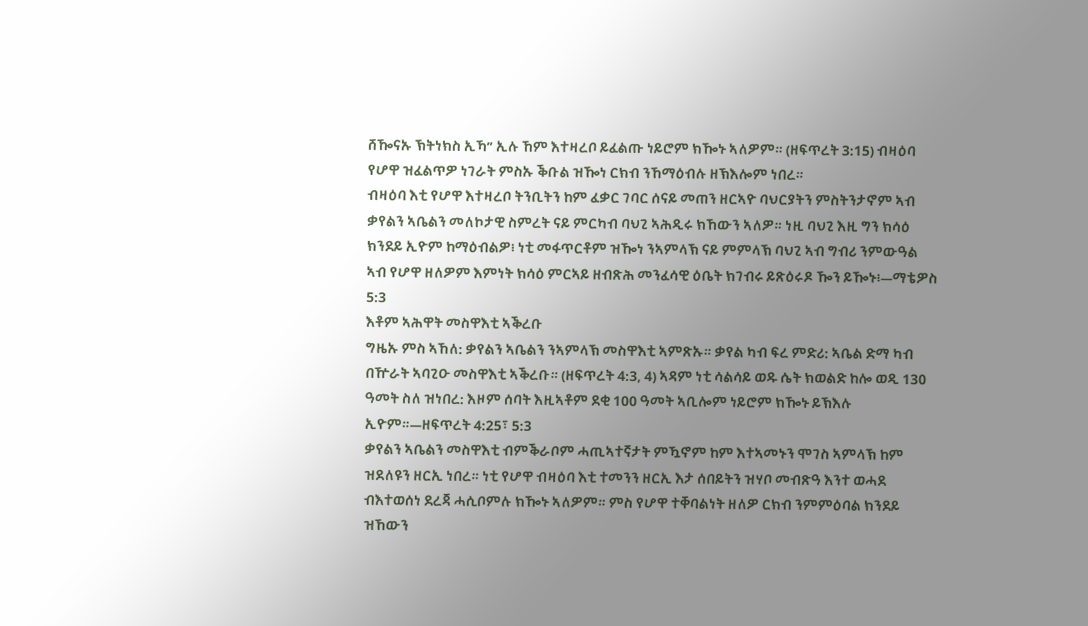ሸዀናኡ ኽትነክስ ኢኻ” ኢሉ ኸም እተዛረቦ ይፈልጡ ነይሮም ክዀኑ ኣለዎም። (ዘፍጥረት 3:15) ብዛዕባ የሆዋ ዝፈልጥዎ ነገራት ምስኡ ቕቡል ዝዀነ ርክብ ንኸማዕብሉ ዘኽእሎም ነበረ።
ብዛዕባ እቲ የሆዋ እተዛረቦ ትንቢትን ከም ፈቃር ገባር ሰናይ መጠን ዘርኣዮ ባህርያትን ምስትንታኖም ኣብ ቃየልን ኣቤልን መለኮታዊ ስምረት ናይ ምርካብ ባህጊ ኣሕዲሩ ክኸውን ኣለዎ። ነዚ ባህጊ እዚ ግን ክሳዕ ክንደይ ኢዮም ከማዕብልዎ፧ ነቲ መፋጥርቶም ዝዀነ ንኣምላኽ ናይ ምምላኽ ባህጊ ኣብ ግብሪ ንምውዓል ኣብ የሆዋ ዘለዎም እምነት ክሳዕ ምርኣይ ዘብጽሕ መንፈሳዊ ዕቤት ክገብሩ ይጽዕሩዶ ዀን ይዀኑ፧—ማቴዎስ 5:3
እቶም ኣሕዋት መስዋእቲ ኣቕረቡ
ግዜኡ ምስ ኣኸለ: ቃየልን ኣቤልን ንኣምላኽ መስዋእቲ ኣምጽኡ። ቃየል ካብ ፍረ ምድሪ: ኣቤል ድማ ካብ በዅራት ኣባጊዑ መስዋእቲ ኣቕረቡ። (ዘፍጥረት 4:3, 4) ኣዳም ነቲ ሳልሳይ ወዱ ሴት ክወልድ ከሎ ወዲ 130 ዓመት ስለ ዝነበረ: እዞም ሰባት እዚኣቶም ደቂ 100 ዓመት ኣቢሎም ነይሮም ክዀኑ ይኽእሉ ኢዮም።—ዘፍጥረት 4:25፣ 5:3
ቃየልን ኣቤልን መስዋእቲ ብምቕራቦም ሓጢኣተኛታት ምዃኖም ከም እተኣመኑን ሞገስ ኣምላኽ ከም ዝደለዩን ዘርኢ ነበረ። ነቲ የሆዋ ብዛዕባ እቲ ተመንን ዘርኢ እታ ሰበይትን ዝሃቦ መብጽዓ እንተ ወሓደ ብእተወሰነ ደረጃ ሓሲቦምሉ ክዀኑ ኣለዎም። ምስ የሆዋ ተቐባልነት ዘለዎ ርክብ ንምምዕባል ክንደይ ዝኸውን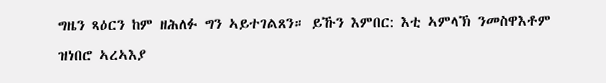ግዜን ጻዕርን ከም ዘሕለፉ ግን ኣይተገልጸን። ይኹን እምበር: እቲ ኣምላኽ ንመስዋእቶም ዝነበሮ ኣረኣእያ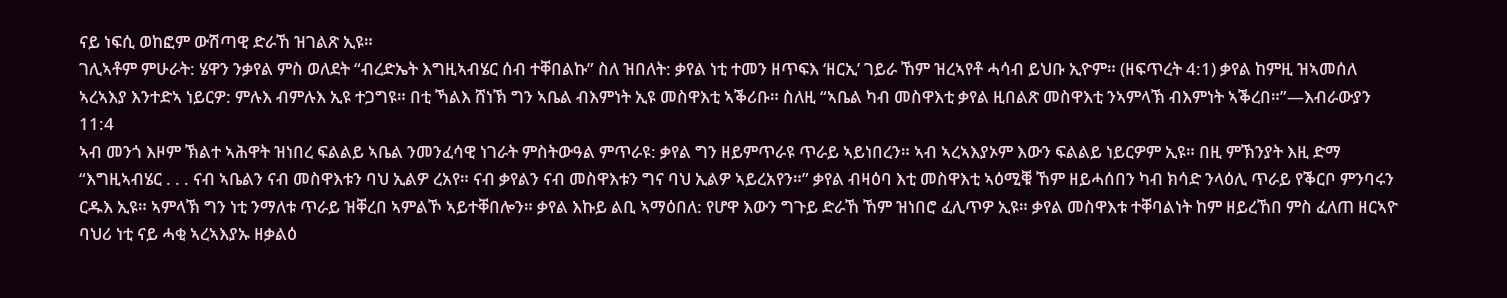ናይ ነፍሲ ወከፎም ውሽጣዊ ድራኸ ዝገልጽ ኢዩ።
ገሊኣቶም ምሁራት: ሄዋን ንቃየል ምስ ወለደት “ብረድኤት እግዚኣብሄር ሰብ ተቐበልኩ” ስለ ዝበለት: ቃየል ነቲ ተመን ዘጥፍእ ‘ዘርኢ’ ገይራ ኸም ዝረኣየቶ ሓሳብ ይህቡ ኢዮም። (ዘፍጥረት 4:1) ቃየል ከምዚ ዝኣመሰለ ኣረኣእያ እንተድኣ ነይርዎ: ምሉእ ብምሉእ ኢዩ ተጋግዩ። በቲ ኻልእ ሸነኽ ግን ኣቤል ብእምነት ኢዩ መስዋእቲ ኣቕሪቡ። ስለዚ “ኣቤል ካብ መስዋእቲ ቃየል ዚበልጽ መስዋእቲ ንኣምላኽ ብእምነት ኣቕረበ።”—እብራውያን 11:4
ኣብ መንጎ እዞም ኽልተ ኣሕዋት ዝነበረ ፍልልይ ኣቤል ንመንፈሳዊ ነገራት ምስትውዓል ምጥራዩ: ቃየል ግን ዘይምጥራዩ ጥራይ ኣይነበረን። ኣብ ኣረኣእያኦም እውን ፍልልይ ነይርዎም ኢዩ። በዚ ምኽንያት እዚ ድማ “እግዚኣብሄር . . . ናብ ኣቤልን ናብ መስዋእቱን ባህ ኢልዎ ረአየ። ናብ ቃየልን ናብ መስዋእቱን ግና ባህ ኢልዎ ኣይረአየን።” ቃየል ብዛዕባ እቲ መስዋእቲ ኣዕሚቑ ኸም ዘይሓሰበን ካብ ክሳድ ንላዕሊ ጥራይ የቕርቦ ምንባሩን ርዱእ ኢዩ። ኣምላኽ ግን ነቲ ንማለቱ ጥራይ ዝቐረበ ኣምልኾ ኣይተቐበሎን። ቃየል እኩይ ልቢ ኣማዕበለ: የሆዋ እውን ግጉይ ድራኸ ኸም ዝነበሮ ፈሊጥዎ ኢዩ። ቃየል መስዋእቱ ተቐባልነት ከም ዘይረኸበ ምስ ፈለጠ ዘርኣዮ ባህሪ ነቲ ናይ ሓቂ ኣረኣእያኡ ዘቃልዕ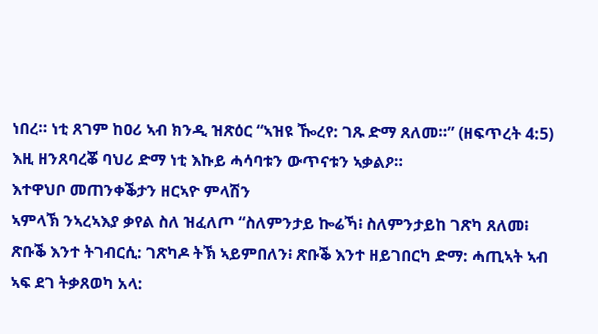ነበረ። ነቲ ጸገም ከዐሪ ኣብ ክንዲ ዝጽዕር “ኣዝዩ ዀረየ: ገጹ ድማ ጸለመ።” (ዘፍጥረት 4:5) እዚ ዘንጸባረቖ ባህሪ ድማ ነቲ እኩይ ሓሳባቱን ውጥናቱን ኣቃልዖ።
እተዋህቦ መጠንቀቕታን ዘርኣዮ ምላሽን
ኣምላኽ ንኣረኣእያ ቃየል ስለ ዝፈለጦ “ስለምንታይ ኰሬኻ፧ ስለምንታይከ ገጽካ ጸለመ፧ ጽቡቕ እንተ ትገብርሲ: ገጽካዶ ትኽ ኣይምበለን፧ ጽቡቕ እንተ ዘይገበርካ ድማ: ሓጢኣት ኣብ ኣፍ ደገ ትቃጸወካ አላ: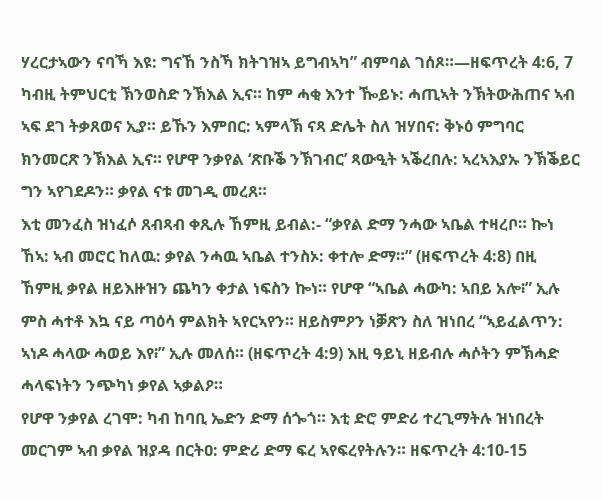ሃረርታኣውን ናባኻ እዩ: ግናኸ ንስኻ ክትገዝኣ ይግብኣካ” ብምባል ገሰጾ።—ዘፍጥረት 4:6, 7
ካብዚ ትምህርቲ ኽንወስድ ንኽእል ኢና። ከም ሓቂ እንተ ዀይኑ: ሓጢኣት ንኽትውሕጠና ኣብ ኣፍ ደገ ትቃጸወና ኢያ። ይኹን እምበር: ኣምላኽ ናጻ ድሌት ስለ ዝሃበና: ቅኑዕ ምግባር ክንመርጽ ንኽእል ኢና። የሆዋ ንቃየል ‘ጽቡቕ ንኽገብር’ ጻውዒት ኣቕረበሉ: ኣረኣእያኡ ንኽቕይር ግን ኣየገደዶን። ቃየል ናቱ መገዲ መረጸ።
እቲ መንፈስ ዝነፈሶ ጸብጻብ ቀጺሉ ኸምዚ ይብል:- “ቃየል ድማ ንሓው ኣቤል ተዛረቦ። ኰነ ኸኣ: ኣብ መሮር ከለዉ: ቃየል ንሓዉ ኣቤል ተንስኦ: ቀተሎ ድማ።” (ዘፍጥረት 4:8) በዚ ኸምዚ ቃየል ዘይእዙዝን ጨካን ቀታል ነፍስን ኰነ። የሆዋ “ኣቤል ሓውካ: ኣበይ አሎ፧” ኢሉ ምስ ሓተቶ እኳ ናይ ጣዕሳ ምልክት ኣየርኣየን። ዘይስምዖን ነቓጽን ስለ ዝነበረ “ኣይፈልጥን: ኣነዶ ሓላው ሓወይ እየ፧” ኢሉ መለሰ። (ዘፍጥረት 4:9) እዚ ዓይኒ ዘይብሉ ሓሶትን ምኽሓድ ሓላፍነትን ንጭካነ ቃየል ኣቃልዖ።
የሆዋ ንቃየል ረገሞ: ካብ ከባቢ ኤድን ድማ ሰጐጎ። እቲ ድሮ ምድሪ ተረጊማትሉ ዝነበረት መርገም ኣብ ቃየል ዝያዳ በርትዐ: ምድሪ ድማ ፍረ ኣየፍረየትሉን። ዘፍጥረት 4:10-15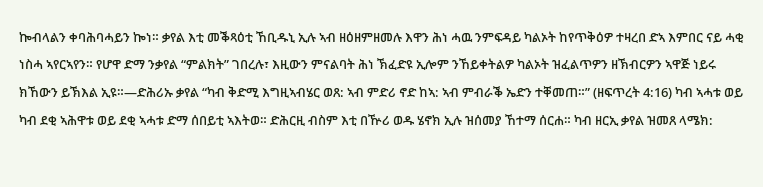ኰብላልን ቀባሕባሓይን ኰነ። ቃየል እቲ መቕጻዕቲ ኸቢዱኒ ኢሉ ኣብ ዘዕዘምዘመሉ እዋን ሕነ ሓዉ ንምፍዳይ ካልኦት ከየጥቅዕዎ ተዛረበ ድኣ እምበር ናይ ሓቂ ነስሓ ኣየርኣየን። የሆዋ ድማ ንቃየል “ምልክት” ገበረሉ፣ እዚውን ምናልባት ሕነ ኽፈድዩ ኢሎም ንኸይቀትልዎ ካልኦት ዝፈልጥዎን ዘኽብርዎን ኣዋጅ ነይሩ ክኸውን ይኽእል ኢዩ።—ድሕሪኡ ቃየል “ካብ ቅድሚ እግዚኣብሄር ወጸ: ኣብ ምድሪ ኖድ ከኣ: ኣብ ምብራቕ ኤድን ተቐመጠ።” (ዘፍጥረት 4:16) ካብ ኣሓቱ ወይ ካብ ደቂ ኣሕዋቱ ወይ ደቂ ኣሓቱ ድማ ሰበይቲ ኣእትወ። ድሕርዚ ብስም እቲ በዅሪ ወዱ ሄኖክ ኢሉ ዝሰመያ ኸተማ ሰርሐ። ካብ ዘርኢ ቃየል ዝመጸ ላሜክ: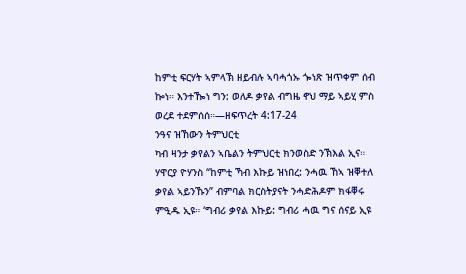ከምቲ ፍርሃት ኣምላኽ ዘይብሉ ኣባሓጎኡ ጐነጽ ዝጥቀም ሰብ ኰነ። እንተዀነ ግን: ወለዶ ቃየል ብግዜ ኖህ ማይ ኣይሂ ምስ ወረደ ተደምሰሰ።—ዘፍጥረት 4:17-24
ንዓና ዝኸውን ትምህርቲ
ካብ ዛንታ ቃየልን ኣቤልን ትምህርቲ ክንወስድ ንኽእል ኢና። ሃዋርያ ዮሃንስ “ከምቲ ኻብ እኩይ ዝነበረ: ንሓዉ ኸኣ ዝቐተለ ቃየል ኣይንኹን” ብምባል ክርስትያናት ንሓድሕዶም ክፋቐሩ ምዒዱ ኢዩ። ‘ግብሪ ቃየል እኩይ: ግብሪ ሓዉ ግና ሰናይ ኢዩ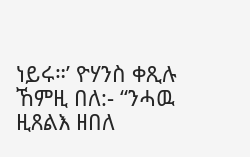ነይሩ።’ ዮሃንስ ቀጺሉ ኸምዚ በለ:- “ንሓዉ ዚጸልእ ዘበለ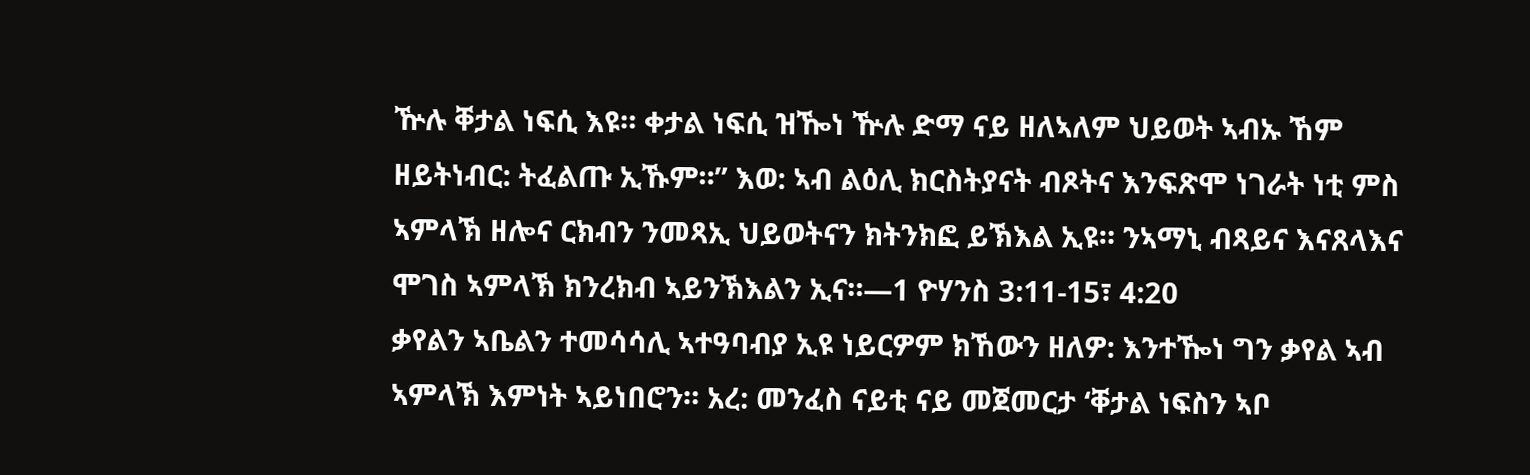ዅሉ ቐታል ነፍሲ እዩ። ቀታል ነፍሲ ዝዀነ ዅሉ ድማ ናይ ዘለኣለም ህይወት ኣብኡ ኸም ዘይትነብር: ትፈልጡ ኢኹም።” እወ: ኣብ ልዕሊ ክርስትያናት ብጾትና እንፍጽሞ ነገራት ነቲ ምስ ኣምላኽ ዘሎና ርክብን ንመጻኢ ህይወትናን ክትንክፎ ይኽእል ኢዩ። ንኣማኒ ብጻይና እናጸላእና ሞገስ ኣምላኽ ክንረክብ ኣይንኽእልን ኢና።—1 ዮሃንስ 3:11-15፣ 4:20
ቃየልን ኣቤልን ተመሳሳሊ ኣተዓባብያ ኢዩ ነይርዎም ክኸውን ዘለዎ: እንተዀነ ግን ቃየል ኣብ ኣምላኽ እምነት ኣይነበሮን። አረ: መንፈስ ናይቲ ናይ መጀመርታ ‘ቐታል ነፍስን ኣቦ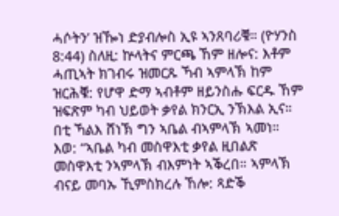ሓሶትን’ ዝዀነ ድያብሎስ ኢዩ ኣንጸባሪቑ። (ዮሃንስ 8:44) ስለዚ: ኵላትና ምርጫ ኸም ዘሎና: እቶም ሓጢኣት ክገብሩ ዝመርጹ ኻብ ኣምላኽ ከም ዝርሕቑ: የሆዋ ድማ ኣብቶም ዘይንስሑ ፍርዱ ኸም ዝፍጽም ካብ ህይወት ቃየል ክንርኢ ንኽእል ኢና።
በቲ ኻልእ ሸነኽ ግን ኣቤል ብኣምላኽ ኣመነ። እወ: “ኣቤል ካብ መስዋእቲ ቃየል ዚበልጽ መስዋእቲ ንኣምላኽ ብእምነት ኣቕረበ። ኣምላኽ ብናይ መባኡ ኺምስክረሉ ኸሎ: ጻድቕ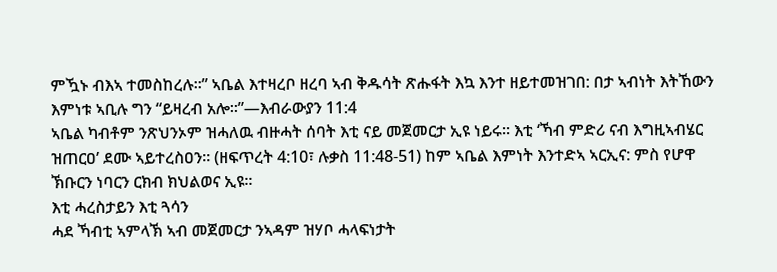ምዃኑ ብእኣ ተመስከረሉ።” ኣቤል እተዛረቦ ዘረባ ኣብ ቅዱሳት ጽሑፋት እኳ እንተ ዘይተመዝገበ: በታ ኣብነት እትኸውን እምነቱ ኣቢሉ ግን “ይዛረብ አሎ።”—እብራውያን 11:4
ኣቤል ካብቶም ንጽህንኦም ዝሓለዉ ብዙሓት ሰባት እቲ ናይ መጀመርታ ኢዩ ነይሩ። እቲ ‘ኻብ ምድሪ ናብ እግዚኣብሄር ዝጠርዐ’ ደሙ ኣይተረስዐን። (ዘፍጥረት 4:10፣ ሉቃስ 11:48-51) ከም ኣቤል እምነት እንተድኣ ኣርኢና: ምስ የሆዋ ኽቡርን ነባርን ርክብ ክህልወና ኢዩ።
እቲ ሓረስታይን እቲ ጓሳን
ሓደ ኻብቲ ኣምላኽ ኣብ መጀመርታ ንኣዳም ዝሃቦ ሓላፍነታት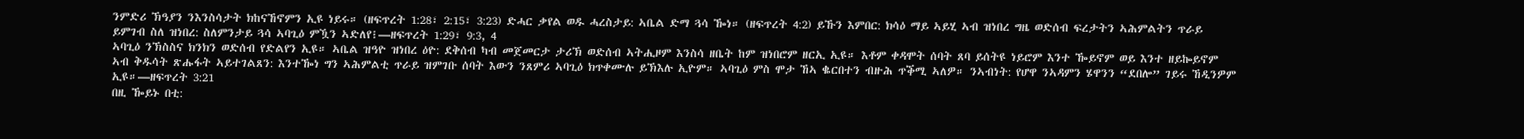ንምድሪ ኽዓያን ንእንስሳታት ክከናኸኖምን ኢዩ ነይሩ። (ዘፍጥረት 1:28፣ 2:15፣ 3:23) ድሓር ቃየል ወዱ ሓረስታይ: ኣቤል ድማ ጓሳ ዀነ። (ዘፍጥረት 4:2) ይኹን እምበር: ክሳዕ ማይ ኣይሂ ኣብ ዝነበረ ግዜ ወድሰብ ፍረታትን ኣሕምልትን ጥራይ ይምገብ ስለ ዝነበረ: ስለምንታይ ጓሳ ኣባጊዕ ምዃን ኣድለየ፧—ዘፍጥረት 1:29፣ 9:3, 4
ኣባጊዕ ንኽስስና ክንክን ወድሰብ የድልየን ኢዩ። ኣቤል ዝዓዮ ዝነበረ ዕዮ: ደቅሰብ ካብ መጀመርታ ታሪኽ ወድሰብ ኣትሒዞም እንስሳ ዘቤት ከም ዝነበሮም ዘርኢ ኢዩ። እቶም ቀዳሞት ሰባት ጸባ ይሰትዩ ነይሮም እንተ ዀይኖም ወይ እንተ ዘይኰይኖም ኣብ ቅዱሳት ጽሑፋት ኣይተገልጸን: እንተዀነ ግን ኣሕምልቲ ጥራይ ዝምገቡ ሰባት እውን ንጸምሪ ኣባጊዕ ክጥቀሙሉ ይኽእሉ ኢዮም። ኣባጊዕ ምስ ሞታ ኸኣ ቈርበተን ብዙሕ ጥቕሚ ኣለዎ። ንኣብነት: የሆዋ ንኣዳምን ሄዋንን “ደበሎ” ገይሩ ኸዲንዎም ኢዩ።—ዘፍጥረት 3:21
በዚ ዀይኑ በቲ: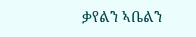ቃየልን ኣቤልን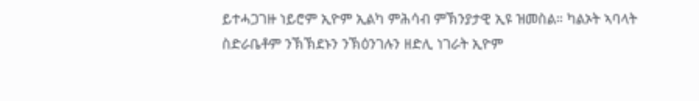ይተሓጋገዙ ነይሮም ኢዮም ኢልካ ምሕሳብ ምኽንያታዊ ኢዩ ዝመስል። ካልኦት ኣባላት ስድራቤቶም ንኽኽደኑን ንኽዕንገሉን ዘድሊ ነገራት ኢዮም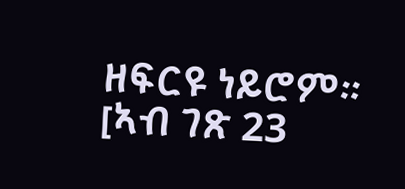ዘፍርዩ ነይሮም።
[ኣብ ገጽ 23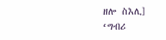ዘሎ ስእሊ]
‘ግብሪ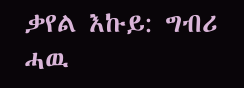ቃየል እኩይ: ግብሪ ሓዉ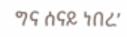ግና ሰናይ ነበረ’